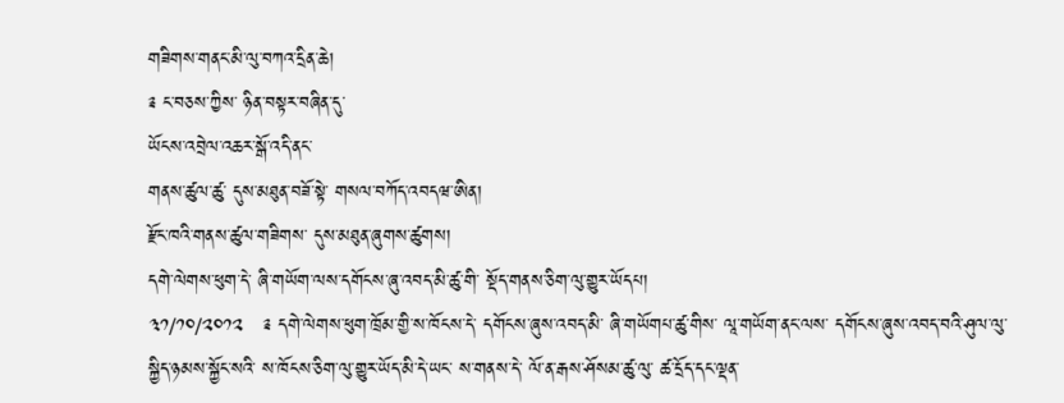གཟིགས་གནང་མི་ལུ་བཀའ་དྲིན་ཆེ།
༉ ང་བཅས་ཀྱིས་ ཉིན་བསྟར་བཞིན་དུ་
ཡོངས་འབྲེལ་འཆར་སྒོ་འདི་ནང་
གནས་ཚུལ་ཚུ་ དུས་མཐུན་བཟོ་སྟེ་ གསལ་བཀོད་འབདཝ་ཨིན།
རྫོང་ཁའི་གནས་ཚུལ་གཟིགས་ དུས་མཐུན་ཞུགས་ཚུགས།
དགེ་ལེགས་ཕུག་དེ་ ཞི་གཡོག་ལས་དགོངས་ཞུ་འབད་མི་ཚུ་གི་ སྡོད་གནས་ཅིག་ལུ་གྱུར་ཡོདཔ།
༣༡/༡༠/༢༠༡༢   ༉ དགེ་ལེགས་ཕུག་ཁྲོམ་གྱི་ས་ཁོངས་དེ་ དགོངས་ཞུས་འབད་མི་ ཞི་གཡོགཔ་ཚུ་གིས་ ལཱ་གཡོག་ནང་ལས་ དགོངས་ཞུས་འབད་བའི་ཤུལ་ལུ་ སྐྱིད་ཉམས་སྐྱོང་སའི་ ས་ཁོངས་ཅིག་ལུ་གྱུར་ཡོད་མི་དེ་ཡང་ ས་གནས་དེ་ ལོ་ན་རྒས་ཤོསམ་ཚུ་ལུ་ ཚ་དྲོད་དང་ལྡན་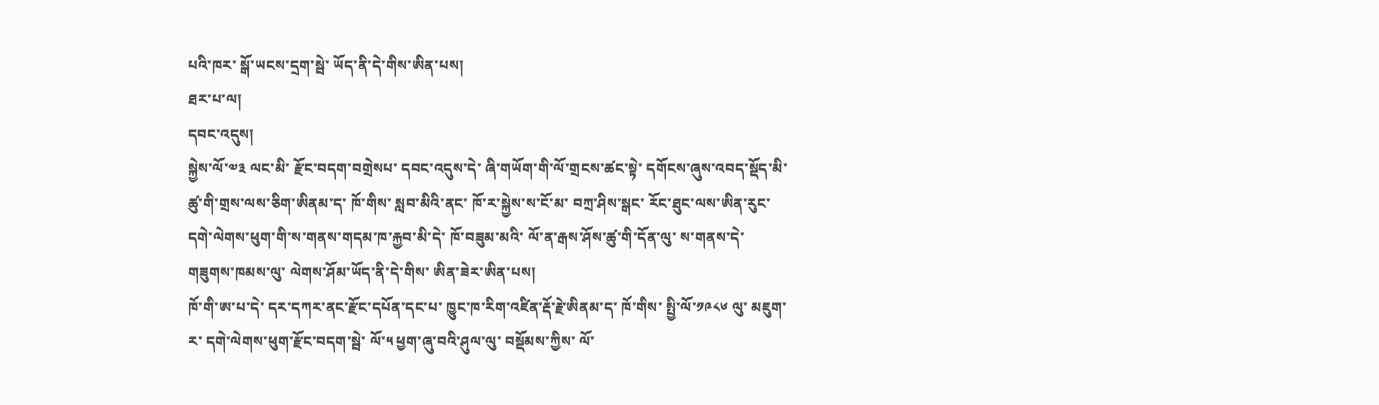པའི་ཁར་ སྒོ་ཡངས་དྲག་སྦེ་ ཡོད་ནི་དེ་གིས་ཨིན་པས།
ཐར་པ་ལ།
དབང་འདུས།
སྐྱེས་ལོ་༧༣ ལང་མི་ རྫོང་བདག་བགྲེསཔ་ དབང་འདུས་དེ་ ཞི་གཡོག་གི་ལོ་གྲངས་ཚང་སྟེ་ དགོངས་ཞུས་འབད་སྡོད་མི་ཚུ་གི་གྲས་ལས་ཅིག་ཨིནམ་ད་ ཁོ་གིས་ སླབ་མིའི་ནང་ ཁོ་ར་སྐྱེས་ས་ངོ་མ་ བཀྲ་ཤིས་སྒང་ རོང་ཐུང་ལས་ཨིན་རུང་ དགེ་ལེགས་ཕུག་གི་ས་གནས་གདམ་ཁ་རྐྱབ་མི་དེ་ ཁོ་བཟུམ་མའི་ ལོ་ན་རྒས་ཤོས་ཚུ་གི་དོན་ལུ་ ས་གནས་དེ་ གཟུགས་ཁམས་ལུ་ ལེགས་ཤོམ་ཡོད་ནི་དེ་གིས་ ཨིན་ཟེར་ཨིན་པས།
ཁོ་གི་ཨ་པ་དེ་ དར་དཀར་ནང་རྫོང་དཔོན་དང་པ་ ཁྱུང་ཁ་རིག་འཛིན་རྡོ་རྗེ་ཨིནམ་ད་ ཁོ་གིས་ སྤྱི་ལོ་༡༩༨༦ ལུ་ མཇུག་ར་ དགེ་ལེགས་ཕུག་རྫོང་བདག་སྦེ་ ལོ་༥ ཕྱག་ཞུ་བའི་ཤུལ་ལུ་ བསྡོམས་ཀྱིས་ ལོ་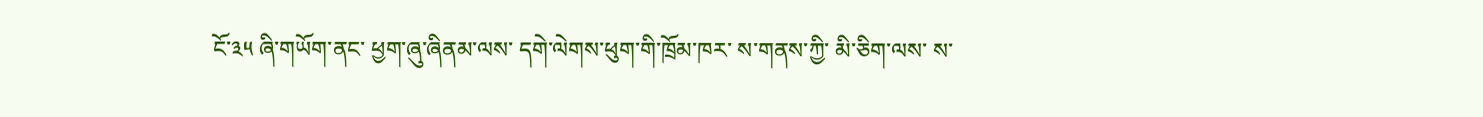ངོ་༣༥ ཞི་གཡོག་ནང་ ཕྱག་ཞུ་ཞིནམ་ལས་ དགེ་ལེགས་ཕུག་གི་ཁྲོམ་ཁར་ ས་གནས་ཀྱི་ མི་ཅིག་ལས་ ས་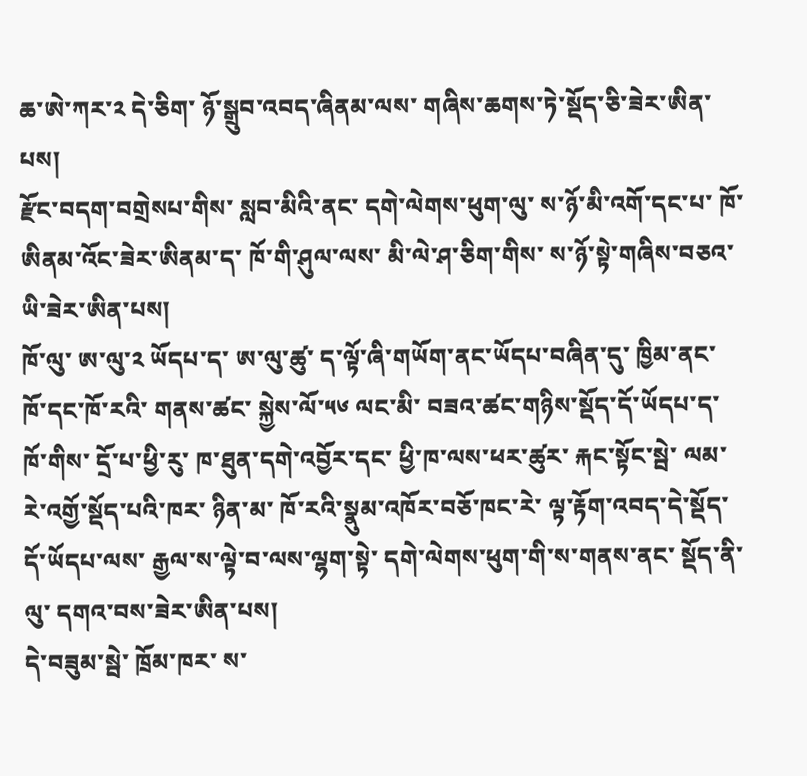ཆ་ཨེ་ཀར་༢ དེ་ཅིག་ ཉོ་སྒྲུབ་འབད་ཞིནམ་ལས་ གཞིས་ཆགས་ཏེ་སྡོད་ཅི་ཟེར་ཨིན་པས།
རྫོང་བདག་བགྲེསཔ་གིས་ སླབ་མིའི་ནང་ དགེ་ལེགས་ཕུག་ལུ་ ས་ཉོ་མི་འགོ་དང་པ་ ཁོ་ཨིནམ་འོང་ཟེར་ཨིནམ་ད་ ཁོ་གི་ཤུལ་ལས་ མི་ལེ་ཤ་ཅིག་གིས་ ས་ཉོ་སྟེ་གཞིས་བཅའ་ཡི་ཟེར་ཨིན་པས།
ཁོ་ལུ་ ཨ་ལུ་༢ ཡོདཔ་ད་ ཨ་ལུ་ཚུ་ ད་ལྟོ་ཞི་གཡོག་ནང་ཡོདཔ་བཞིན་དུ་ ཁྱིམ་ནང་ ཁོ་དང་ཁོ་རའི་ གནས་ཚང་ སྐྱེས་ལོ་༥༦ ལང་མི་ བཟའ་ཚང་གཉིས་སྡོད་དོ་ཡོདཔ་ད་ ཁོ་གིས་ དྲོ་པ་ཕྱི་རུ་ ཁ་ཐུན་དགེ་འབྱོར་དང་ ཕྱི་ཁ་ལས་ཕར་ཚུར་ རྐང་སྟོང་སྦེ་ ལམ་རེ་འགྱོ་སྡོད་པའི་ཁར་ ཉིན་མ་ ཁོ་རའི་སྣུམ་འཁོར་བཅོ་ཁང་རེ་ ལྟ་རྟོག་འབད་དེ་སྡོད་དོ་ཡོདཔ་ལས་ རྒྱལ་ས་ལྟེ་བ་ལས་ལྷག་སྟེ་ དགེ་ལེགས་ཕུག་གི་ས་གནས་ནང་ སྡོད་ནི་ལུ་ དགའ་བས་ཟེར་ཨིན་པས།
དེ་བཟུམ་སྦེ་ ཁྲོམ་ཁར་ ས་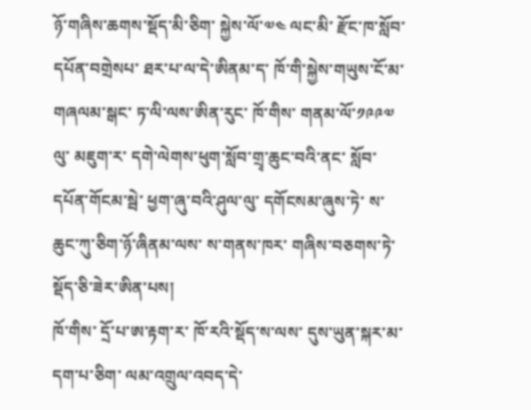ཉོ་གཞིས་ཆགས་སྡོད་མི་ཅིག་ སྐྱེས་ལོ་༧༤ ལང་མི་ རྫོང་ཁ་སློབ་དཔོན་བགྲེསཔ་ ཐར་པ་ལ་དེ་ཨིནམ་ད་ ཁོ་གི་སྐྱེས་གཡུས་ངོ་མ་ གཞལམ་སྒང་ ཏ་ལི་ལས་ཨིན་རུང་ ཁོ་གིས་ གནམ་ལོ་༡༩༩༧ ལུ་ མཇུག་ར་ དགེ་ལེགས་ཕུག་སློབ་གྲྭ་ཆུང་བའི་ནང་ སློབ་དཔོན་གོངམ་སྦེ་ ཕྱག་ཞུ་བའི་ཤུལ་ལུ་ དགོངསམ་ཞུས་ཏེ་ ས་ཆུང་ཀུ་ཅིག་ཉོ་ཞིནམ་ལས་ ས་གནས་ཁར་ གཞིས་བཅགས་ཏེ་སྡོད་ཅི་ཟེར་ཨིན་པས།
ཁོ་གིས་ དྲོ་པ་ཨ་རྟག་ར་ ཁོ་རའི་སྡོད་ས་ལས་ དུས་ཡུན་སྐར་མ་དག་པ་ཅིག་ ལམ་འགྲུལ་འབད་དེ་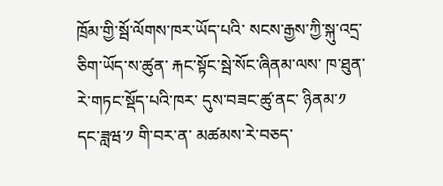ཁྲོམ་གྱི་སྦོ་ལོགས་ཁར་ཡོད་པའི་ སངས་རྒྱས་ཀྱི་སྐུ་འདྲ་ཅིག་ཡོད་ས་ཚུན་ རྐང་སྟོང་སྦེ་སོང་ཞིནམ་ལས་ ཁ་ཐུན་རེ་གཏང་སྡོད་པའི་ཁར་ དུས་བཟང་ཚུ་ནང་ ཉིནམ་༡ དང་ཟླཝ་༡ གི་བར་ན་ མཚམས་རེ་བཅད་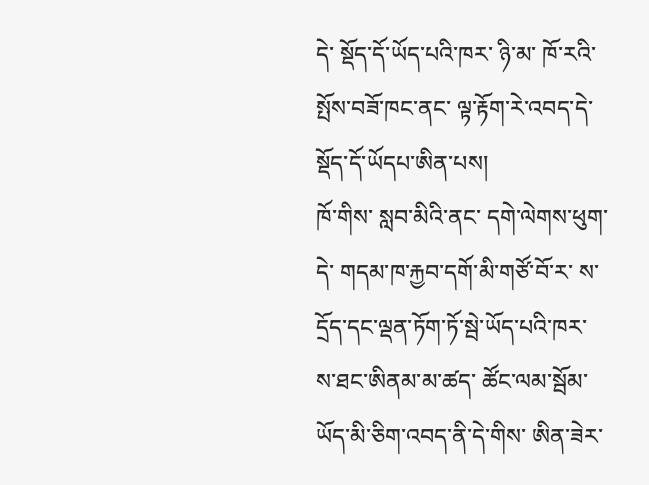དེ་ སྡོད་དོ་ཡོད་པའི་ཁར་ ཉི་མ་ ཁོ་རའི་སྤོས་བཟོ་ཁང་ནང་ ལྟ་རྟོག་རེ་འབད་དེ་ སྡོད་དོ་ཡོདཔ་ཨིན་པས།
ཁོ་གིས་ སླབ་མིའི་ནང་ དགེ་ལེགས་ཕུག་དེ་ གདམ་ཁ་རྐྱབ་དགོ་མི་གཙོ་བོ་ར་ ས་དྲོད་དང་ལྡན་ཏོག་ཏོ་སྦེ་ཡོད་པའི་ཁར་ ས་ཐང་ཨིནམ་མ་ཚད་ ཚོང་ལམ་སྦོམ་ཡོད་མི་ཅིག་འབད་ནི་དེ་གིས་ ཨིན་ཟེར་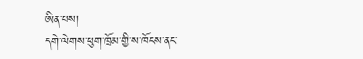ཨིན་པས།
དགེ་ལེགས་ཕུག་ཁྲོམ་གྱི་ས་ཁོངས་ནང་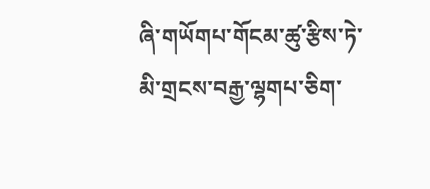ཞི་གཡོགཔ་གོངམ་ཚུ་རྩིས་ཏེ་ མི་གྲངས་བརྒྱ་ལྷགཔ་ཅིག་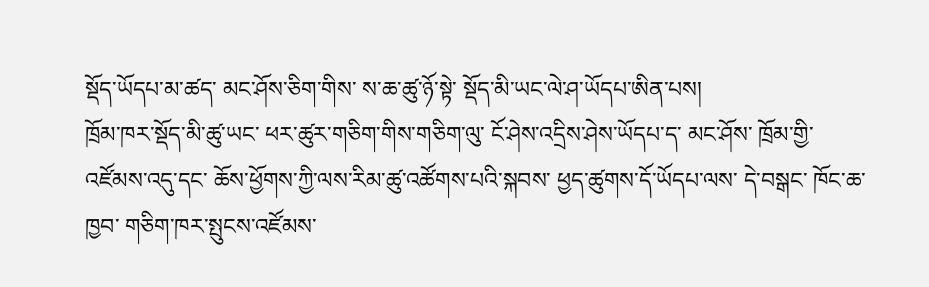སྡོད་ཡོདཔ་མ་ཚད་ མང་ཤོས་ཅིག་གིས་ ས་ཆ་ཚུ་ཉོ་སྟེ་ སྡོད་མི་ཡང་ལེ་ཤ་ཡོདཔ་ཨིན་པས།
ཁྲོམ་ཁར་སྡོད་མི་ཚུ་ཡང་ ཕར་ཚུར་གཅིག་གིས་གཅིག་ལུ་ ངོ་ཤེས་འདྲིས་ཤེས་ཡོདཔ་ད་ མང་ཤོས་ ཁྲོམ་གྱི་འཛོམས་འདུ་དང་ ཆོས་ཕྱོགས་ཀྱི་ལས་རིམ་ཚུ་འཚོགས་པའི་སྐབས་ ཕྱད་ཚུགས་དོ་ཡོདཔ་ལས་ དེ་བསྒང་ ཁོང་ཆ་ཁྱབ་ གཅིག་ཁར་སྤུངས་འཛོམས་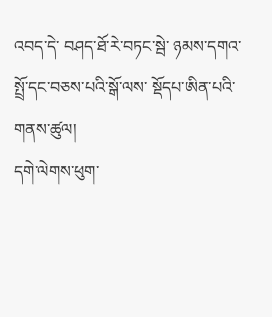འབད་དེ་ བཤད་ཐོ་རེ་བཏང་སྦེ་ ཉམས་དགའ་སྤྲོ་དང་བཅས་པའི་སྒོ་ལས་ སྡོདཔ་ཨིན་པའི་གནས་ཚུལ།
དགེ་ལེགས་ཕུག་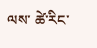ལས་ ཚེ་རིང་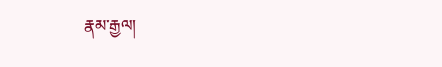རྣམ་རྒྱལ།